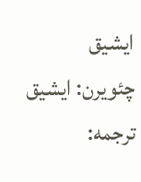ایشیق
چئویرن: ایشیق
ترجمه: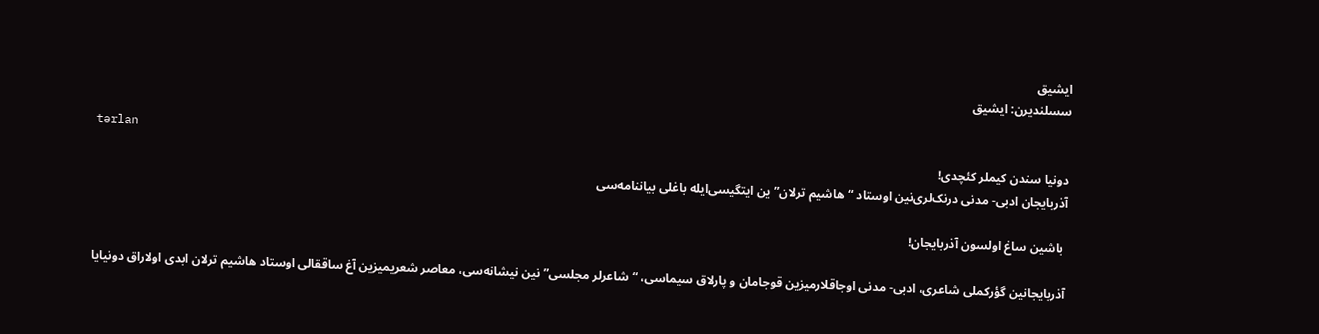ایشیق
سسلندیرن: ایشیق

tərlan
دونیا سندن کیملر کئچدی!
آذربایجان ادبی- مدنی درنک‌لری‌نین اوستاد “هاشیم ترلان”ین ایتگیسی‌ایله باغلی بیاننامه‌سی

 باشین ساغ اولسون آذربایجان!

آذربایجانین گؤرکملی شاعری، ادبی- مدنی اوجاقلارمیزین قوجامان و پارلاق سیماسی، “شاعرلر مجلسی”نین نیشانه‌سی، معاصر شعریمیزین آغ ساققالی اوستاد هاشیم ترلان ابدی اولاراق دونیایا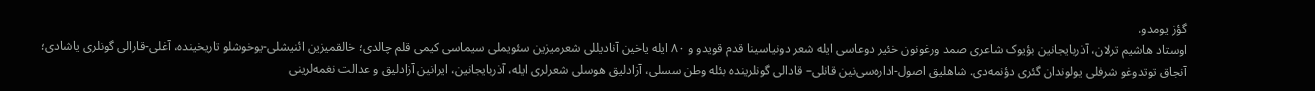گؤز یومدو.
اوستاد هاشیم ترلان، آذربایجانین بؤیوک شاعری صمد ورغونون خئیر دوعاسی ایله شعر دونیاسینا قدم قویدو و ۸۰ ایله یاخین آنادیللی شعرمیزین سئویملی سیماسی کیمی قلم چالدی؛ خالقمیزین ائنیشلی-یوخوشلو تاریخینده، آغلی-قارالی گونلری یاشادی؛ آنجاق توتدوغو شرفلی یولوندان گئری دؤنمه‌دی. شاهلیق اصول-اداره‌سی‌نین قانلی– قادالی گونلرینده بئله وطن سسلی، آزادلیق هوسلی شعرلری ایله، آذربایجانین، ایرانین آزادلیق و عدالت نغمه‌لرینی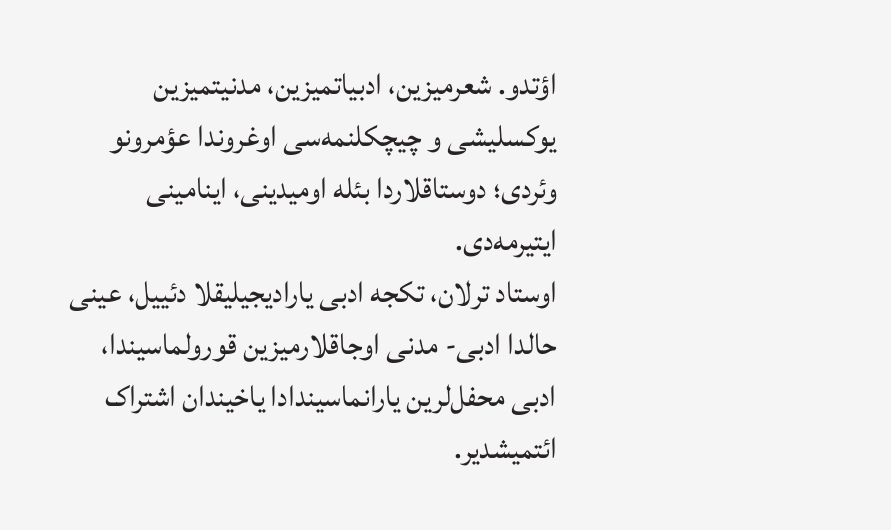اؤتدو. شعرمیزین، ادبیاتمیزین، مدنیتمیزین یوکسلیشی و چیچکلنمه‌سی اوغروندا عؤمرونو وئردی؛ دوستاقلاردا بئله اومیدینی، اینامینی ایتیرمه‌دی.
اوستاد ترلان، تکجه ادبی یارادیجیلیقلا دئییل، عینی حالدا ادبی- مدنی اوجاقلارمیزین قورولماسیندا، ادبی محفل‌لرین یارانماسیندادا یاخیندان اشتراک ائتمیشدیر.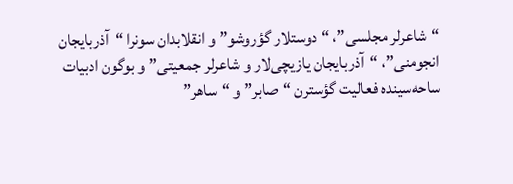“شاعرلر مجلسی”، “دوستلار گؤروشو” و انقلابدان سونرا “آذربایجان انجومنی”، “آذربایجان یازیچی‌لار و شاعرلر جمعیتی‌” و بوگون ادبیات ساحه‌سینده فعالیت گؤسترن “صابر” و “ساهر”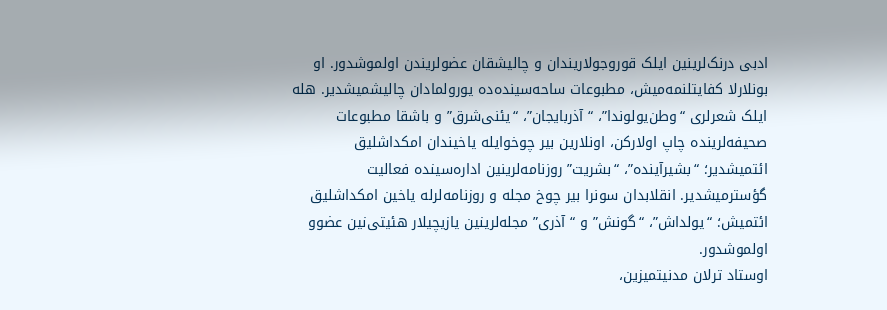ادبی درنک‌لرینین ایلک قوروجولاریندان و چالیشقان عضولریندن اولموشدور. او بونلارلا کفایتلنمه‌میش، مطبوعات ساحه‌سینده‌ده یورولمادان چالیشمیشدیر. هله ایلک شعرلری “وطن‌یولوندا”، “آذربایجان”، “یئنی‌شرق” و باشقا مطبوعات صحیفه‌لرینده چاپ اولارکن، اونلارین بیر چوخوایله یاخیندان امکداشلیق ائتمیشدیر؛ “بشیر‌آینده”، “بشریت” روزنامه‌لرینین اداره‌سینده فعالیت گؤسترمیشدیر. انقلابدان سونرا بیر چوخ مجله و روزنامه‌لرله یاخین امکداشلیق ائتمیش؛ “یولداش”، “گونش” و “آذری” مجله‌لرینین یازیچیلار هئیتی‌نین عضوو اولموشدور.
اوستاد ترلان مدنیتمیزین،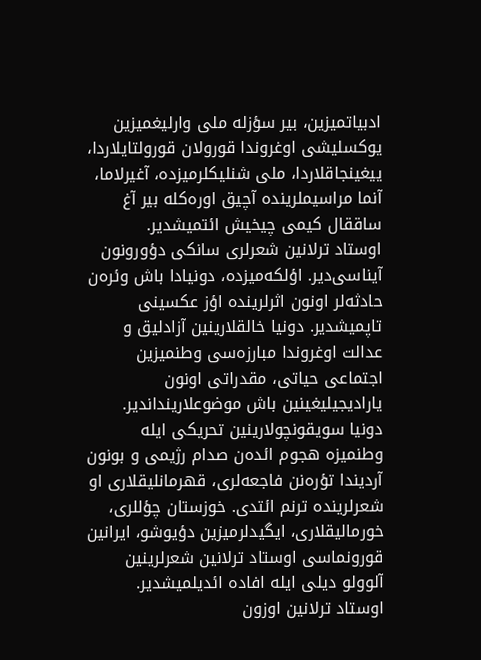ادبیاتمیزین، بیر سؤزله ملی وارلیغمیزین یوکسلیشی اوغروندا قورولان قورولتایلاردا، ییغینجاقلاردا، ملی شنلیکلرمیزده، آغیرلاما، آنما مراسیملرینده آچیق اوره‌کله بیر آغ ساققال کیمی چیخیش ائتمیشدیر.
اوستاد ترلانین شعرلری سانکی دؤورونون آیناسی‌دیر. اؤلکه‌میزده، دونیادا باش وئره‌ن حادثه‌لر اونون اثرلرینده اؤز عکسینی تاپمیشدیر. دونیا خالقلارینین آزادلیق و عدالت اوغروندا مبارزه‌سی وطنمیزین اجتماعی حیاتی، مقدراتی اونون یارادیجیلیغینین باش موضوعلارینداندیر.
دونیا سویقونچولارینین تحریکی ایله وطنمیزه هجوم ائده‌ن صدام رژیمی و بونون آردیندا تؤره‌نن فاجعه‌لری، قهرمانلیقلاری او شعرلرینده ترنم ائتدی. خوزستان چؤللری، خورمالیقلاری، ایگیدلرمیزین دؤیوشو، ایرانین قورونماسی اوستاد ترلانین شعرلرینین آلوولو دیلی ایله افاده ائدیلمیشدیر.
اوستاد ترلانین اوزون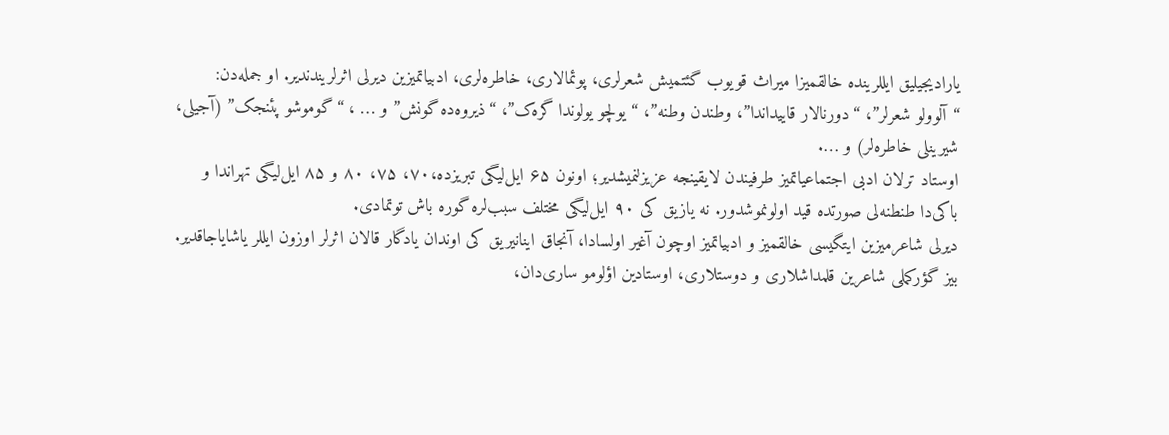یارادیجیلیق ایللرینده خالقمیزا میراث قویوب گئتمیش شعرلری، پوئمالاری، خاطره‌لری، ادبیاتمیزین دیرلی اثرلریندندیر. او جمله‌دن: “آلوولو شعرلر”، “دورنالار قاییداندا”، وطندن وطنه”، “یولچو یولوندا گره‌ک”، “ذیروه‌ده گونش” و … ، “گوموشو پئنجک” (آجیلی، شیرینلی خاطره‌لر) و ….
اوستاد ترلان ادبی اجتماعیاتمیز طرفیندن لایقینجه عزیزلنمیشدیر؛ اونون ۶۵ ایل‌لیگی تبریزده،۷۰، ۷۵، ۸۰ و ۸۵ ایل‌لیگی تهراندا و باکی‌دا طنطنه‌لی صورتده قید اولونموشدور. نه یازیق کی ۹۰ ایل‌لیگی مختلف سبب‌لره گوره باش توتمادی.
دیرلی شاعرمیزین ایتگیسی خالقمیز و ادبیاتمیز اوچون آغیر اولسادا، آنجاق اینانیریق کی اوندان یادگار قالان اثرلر اوزون ایللر یاشایاجاقدیر. بیز گؤرکملی شاعرین قلمداشلاری و دوستلاری، اوستادین اؤلومو ساری‌دان،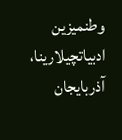وطنمیزین ادبیاتچیلارینا، آذربایجان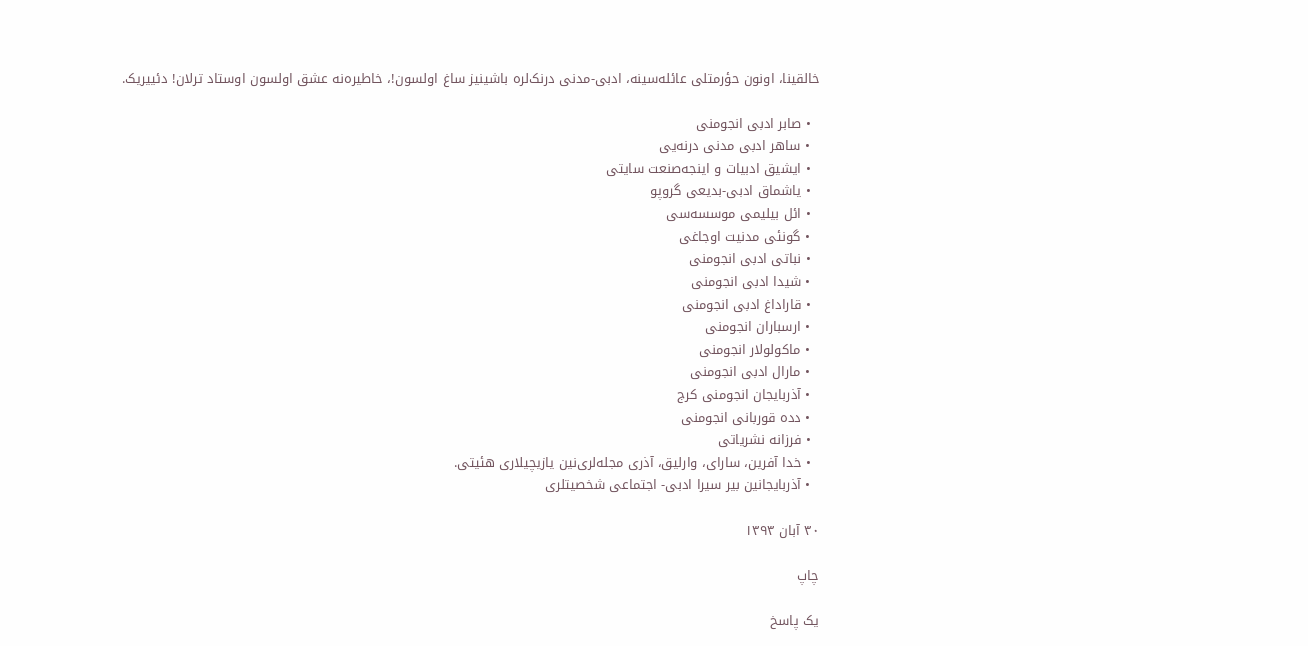خالقینا، اونون حؤرمتلی عائله‌سینه، ادبی-مدنی درنک‌لره باشینیز ساغ اولسون!، خاطیره‌نه عشق اولسون اوستاد ترلان! دئییریک.

  • صابر ادبی انجومنی
  • ساهر ادبی مدنی درنه‌یی
  • ایشیق ادبیات و اینجه‌صنعت سایتی
  • یاشماق ادبی-بدیعی گروپو
  • ائل بیلیمی موسسه‌سی
  • گونئی مدنیت اوجاغی
  • نباتی ادبی انجومنی
  • شیدا ادبی انجومنی
  • قاراداغ ادبی انجومنی
  • ارسباران انجومنی
  • ماکولو‌لار انجومنی
  • مارال ادبی انجومنی
  • آذربایجان انجومنی کرج
  • دده قوربانی انجومنی
  • فرزانه نشریاتی
  • خدا آفرین، سارای، وارلیق، آذری مجله‌لری‌نین یازیچیلاری هئیتی.
  • آذربایجانین بیر سیرا ادبی- اجتماعی شخصیتلری

۳۰ آبان ۱۳۹۳

چاپ

یک پاسخ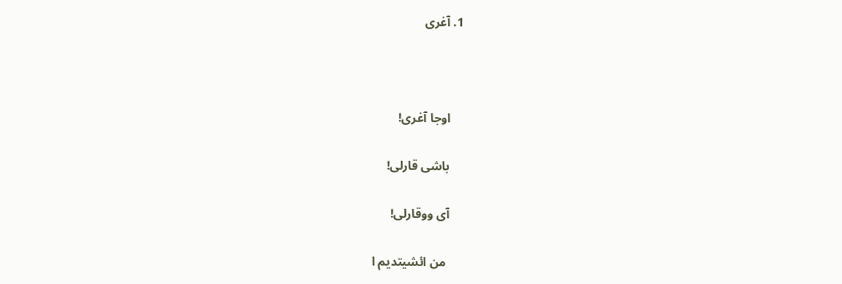1. آغری



    اوجا آغری!

    باشی قارلی!

    آی ووقارلی!

     من ائشیتدیم ا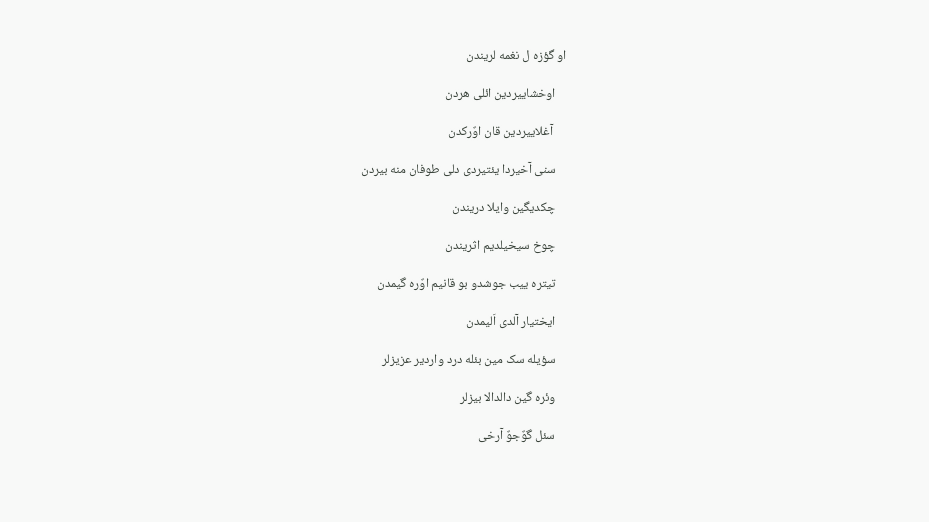او گؤزه ل نغمه لریندن

    اوخشاییردین ائلی هردن

     آغلاییردین قان اوٌرکدن

    سنی آخیردا یئتیردی دلی طوفان منه بیردن

    چکدیگین وایلا دریندن

    چوخ سیخیلدیم اثریندن

    تیتره ییب جوشدو بو قانیم اوٌره گیمدن

    ایختیار آلدی اَلیمدن

    سؤیله سک مین بئله درد واردیر عزیزلر

    وئره گین دالدالا بیزلر

    سئل گوٌجوٌ آرخی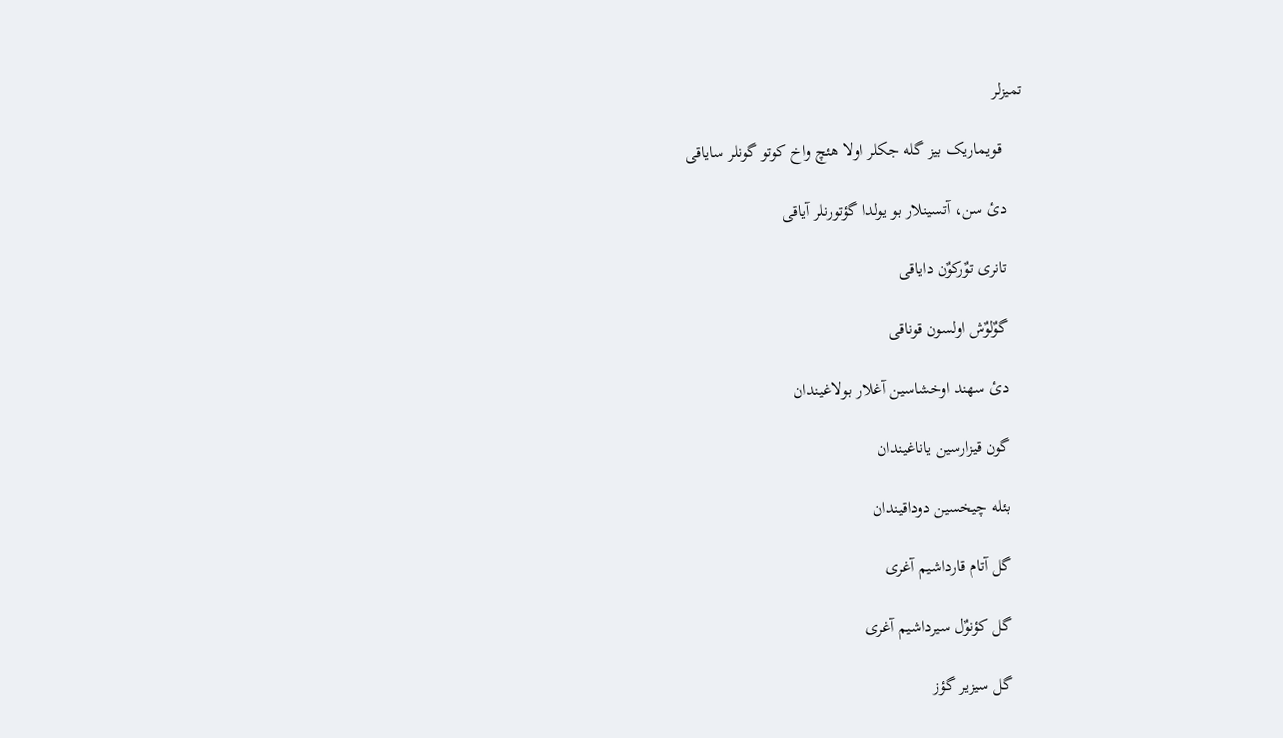تمیزلر

     قویماریک بیز گله جکلر اولا هئچ واخ کوتو گونلر سایاقی

    دئ سن، آتسینلار بو یولدا گؤتورنلر آیاقی

    تانری توٌرکوٌن دایاقی

    گوٌلوٌش اولسون قوناقی

    دئ سهند اوخشاسین آغلار بولاغیندان

    گون قیزارسین یاناغیندان

    بئله چیخسین دوداقیندان

    گل آتام قارداشیم آغری

    گل کؤنوٌل سیرداشیم آغری

    گل سیزیر گؤز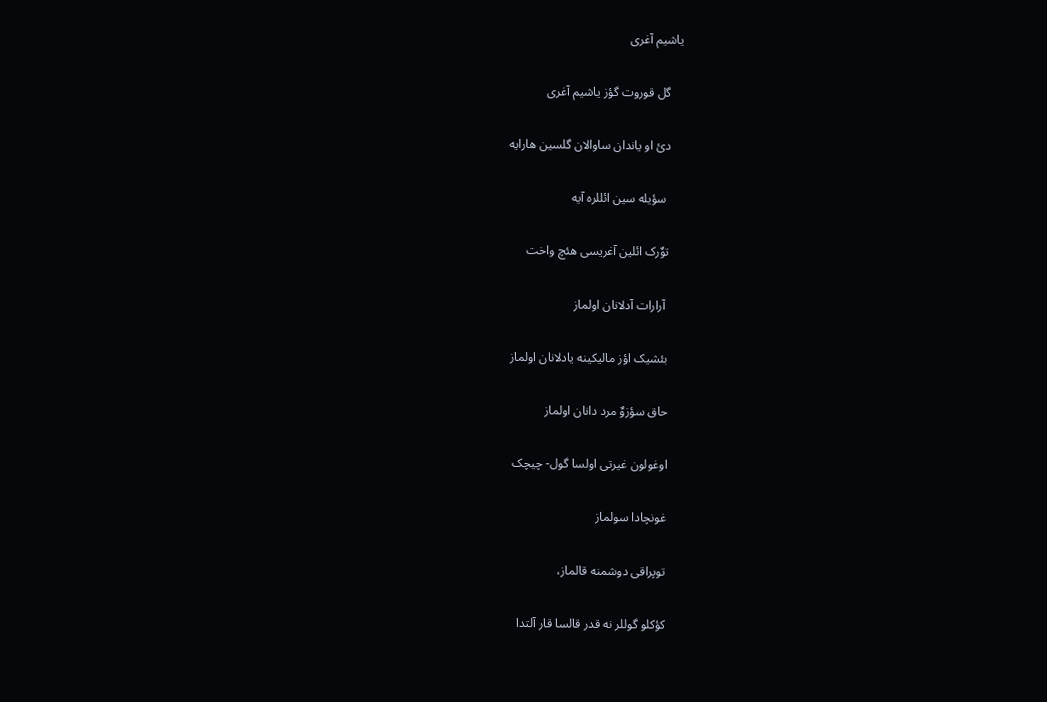یاشیم آغری

    گل قوروت گؤز یاشیم آغری

    دئ او یاندان ساوالان گلسین هارایه

     سؤیله سین ائللره آیه

    توٌرک ائلین آغریسی هئچ واخت

     آرارات آدلانان اولماز

    بئشیک اؤز مالیکینه یادلانان اولماز

    حاق سؤزوٌ مرد دانان اولماز

    اوغولون غیرتی اولسا گول- چیچک

    غونچادا سولماز

    توپراقی دوشمنه قالماز،

    کؤکلو گوللر نه قدر قالسا قار آلتدا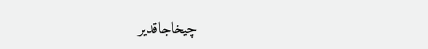چیخاجاقدیر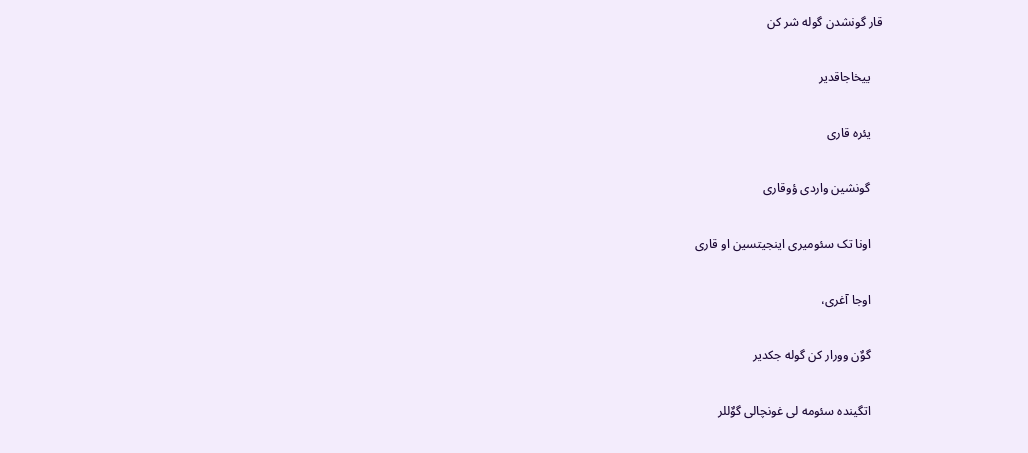قار گونشدن گوله شر کن

    ییخاجاقدیر

    یئره قاری

    گونشین واردی ؤوقاری

    اونا تک سئومیری اینجیتسین او قاری

    اوجا آغری،

    گوٌن وورار کن گوله جکدیر

    اتگینده سئومه لی غونچالی گوٌللر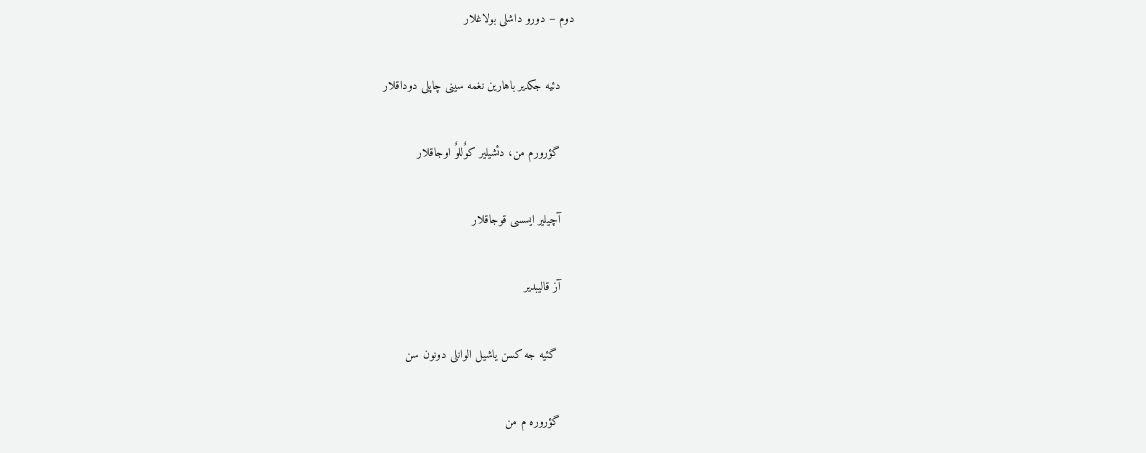دوم – دورو داشلی بولاغلار

    دئیه جکدیر باهارین نغمه سینی چاپلی دوداقلار

    گؤرورم من، دئشیلیر کوٌللوٌ اوجاقلار

    آچیلیر ایسسی قوجاقلار

    آز قالیبدیر

     گئیه جه کسن یاشیل الوانلی دونون سن

    گؤروره م من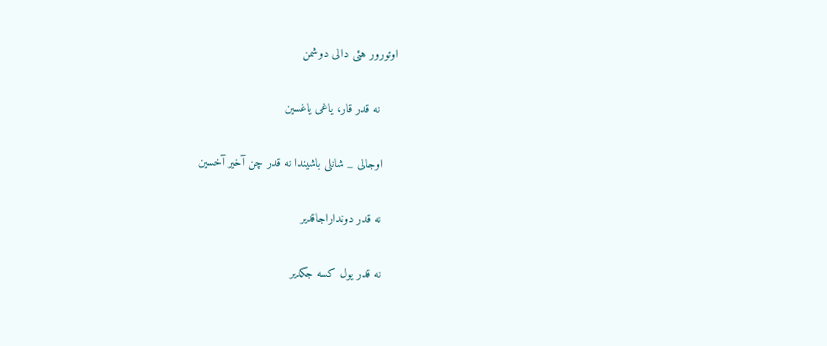اوتورور هئی دالی دوشمن

     نه قدر قار، یاغی یاغسین

    اوجالی _ شانلی باشیندا نه قدر چن آخیر آخسین

    نه قدر دونداراجاقدیر

    نه قدر یول کسه جکدیر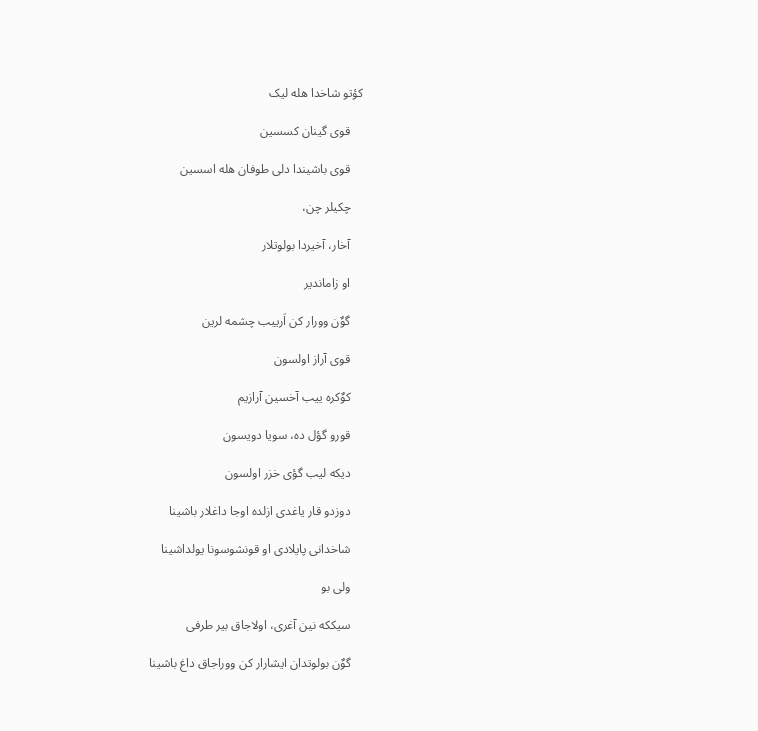کؤتو شاخدا هله لیک

    قوی گینان کسسین

    قوی باشیندا دلی طوفان هله اسسین

    چکیلر چن،

    آخار، آخیردا بولوتلار

    او زاماندیر

    گوٌن وورار کن اَرییب چشمه لرین

    قوی آراز اولسون

    کوٌکره ییب آخسین آرازیم

    قورو گؤل ده، سویا دویسون

    دیکه لیب گؤی خزر اولسون

    دوزدو قار یاغدی ازلده اوجا داغلار باشینا

    شاخدانی پایلادی او قونشوسونا یولداشینا

    ولی بو

    سیککه نین آغری، اولاجاق بیر طرفی

    گوٌن بولوتدان ایشارار کن ووراجاق داغ باشینا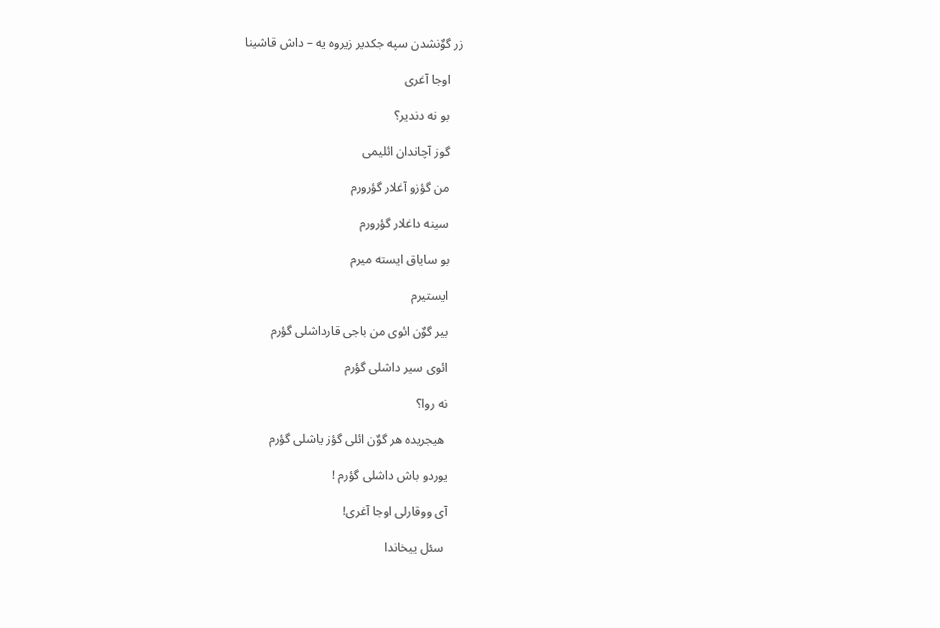زر گوٌنشدن سپه جکدیر زیروه یه – داش قاشینا

    اوجا آغری

    بو نه دندیر؟

    گوز آچاندان ائلیمی

    من گؤزو آغلار گؤرورم

    سینه داغلار گؤرورم

    بو سایاق ایسته میرم

    ایستیرم

    بیر گوٌن ائوی من باجی قارداشلی گؤرم

    ائوی سیر داشلی گؤرم

    نه روا؟

     هیجریده هر گوٌن ائلی گؤز یاشلی گؤرم

    یوردو باش داشلی گؤرم !

    آی ووقارلی اوجا آغری!

     سئل ییخاندا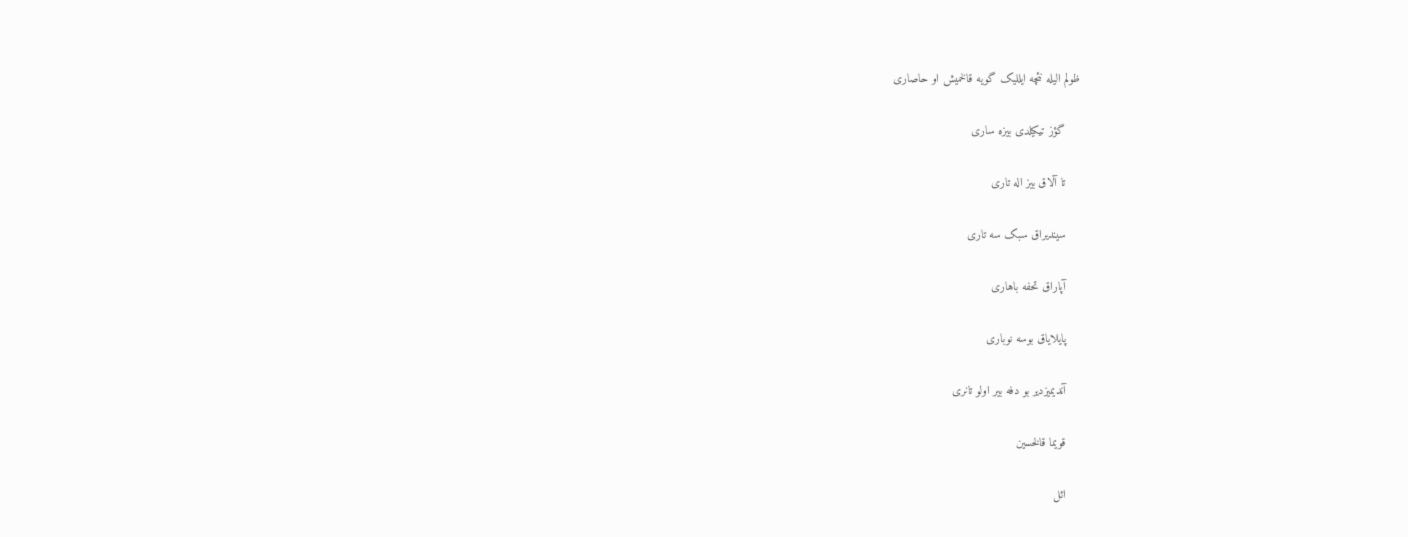ظولم الیله نئچه ایللیک گویه قالخمیش او حاصاری

    گؤز تیکیلدی بیزه ساری

    تا آلاق بیز اله تاری

    سیندیراق سبک سه تاری

    آپاراق تحفه باهاری

    پایلایاق بوسه نوباری

    آندیمیزدیر بو دفه بیر اولو تانری

    قویما قالخسین

    ائل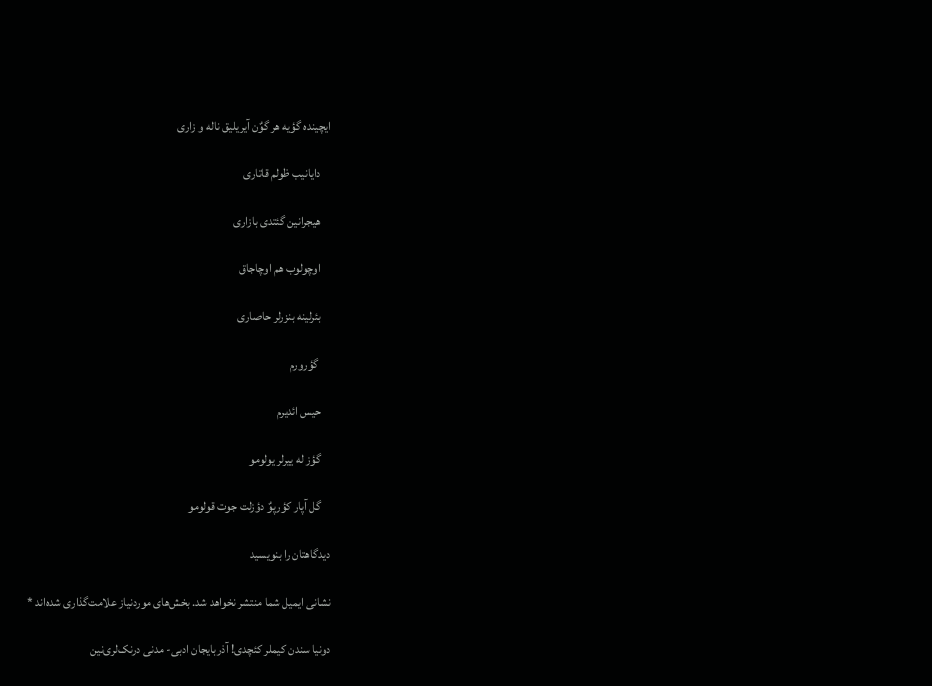ایچینده گؤیه هر گوٌن آیریلیق ناله و زاری

    دایانیب ظولم قاتاری

    هیجرانین گئتدی بازاری

    اوچولوب هم اوچاجاق

    بئرلینه بنزرلر حاصاری

     گؤرورم

    حیس ائدیرم

    گؤز له ییرلر یولومو

    گل آپار کؤرپوٌ دؤزلت جوت قولومو

دیدگاهتان را بنویسید

نشانی ایمیل شما منتشر نخواهد شد. بخش‌های موردنیاز علامت‌گذاری شده‌اند *

دونیا سندن کیملر کئچدی! آذربایجان ادبی- مدنی درنک‌لری‌نین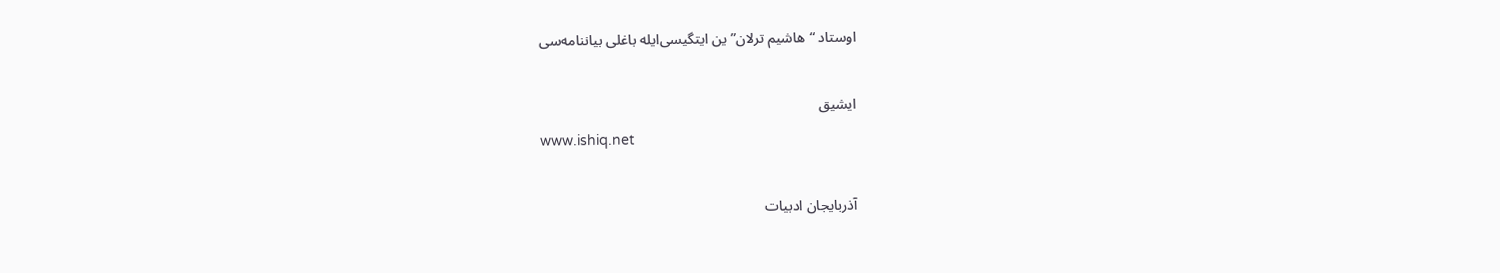اوستاد “هاشیم ترلان”ین ایتگیسی‌ایله باغلی بیاننامه‌سی

ایشیق
www.ishiq.net

آذربایجان ادبیات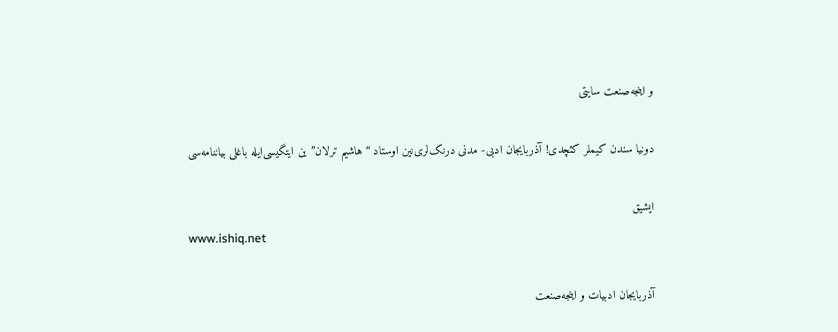و اینجه‌صنعت سایتی

دونیا سندن کیملر کئچدی! آذربایجان ادبی- مدنی درنک‌لری‌نین اوستاد “هاشیم ترلان”ین ایتگیسی‌ایله باغلی بیاننامه‌سی

ایشیق
www.ishiq.net

آذربایجان ادبیات و اینجه‌صنعت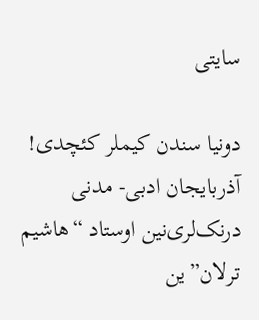سایتی

دونیا سندن کیملر کئچدی! آذربایجان ادبی- مدنی درنک‌لری‌نین اوستاد “هاشیم ترلان”ین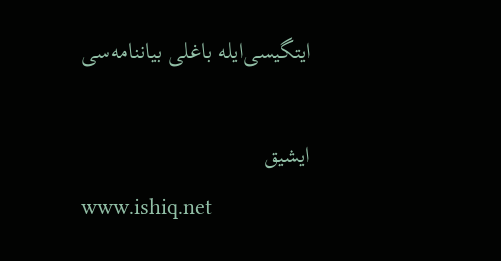ایتگیسی‌ایله باغلی بیاننامه‌سی

ایشیق
www.ishiq.net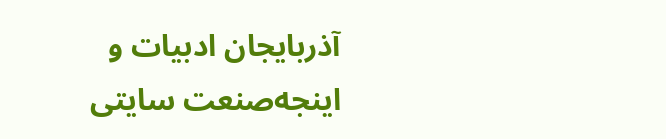آذربایجان ادبیات و اینجه‌صنعت سایتی